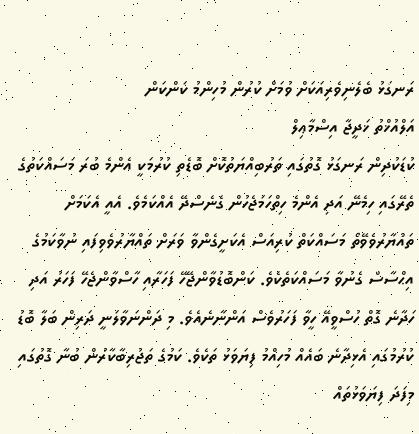ރަނގަޅު ބެލެނިވެރިއަކަށް ވުމަށް ކުރުން މުހިންމު ކަންކަން
އަލްއުޚްތު ޚަދީޖާ އިސްމާޢިލް
ކުޑަކުދިން ރަނގަޅު ގޮތުގައި ތަރުބިއްޔަތުކޮށް ބޮޑެތި ކުރުމަކީ އެންމެ ބުރަ މަސައްކަތުގެ ތެރޭގައި ހިމެނޭ އަދި އެންމެ ހިތްހަމަޖެހުން ގެނެސްދޭ އެއްކަމެވެ. އެއީ އެކަމަށް ތައްޔާރުވެވޭތޯ މަސައްކަތް ކުރިއަސް އެކަށީގެންވާ ވަރަށް ތައްޔާރުވެވިފައި ނުވާކަމުގެ އިޙްސާސް ގެނުވާ މަސައްކަތެކެވެ. ކަންބޮޑުވާންޖޭހޭ ފަހަރާއި ހާސްވާންޖެހޭ ފަހަރު އަދި ހަދާނެ ގޮތް ހުސްވީއޭ ހީވާ ފަހަރުވެސް އަންނާނެއެވެ. މި ދަންނަވާލަނީ ދަރިން ބަލާ ބޮޑު ކުރުމުގައި އެޅިދާނެ ބައެއް މުހިއްމު ފިޔަވަޅު ތަކެވެ. ކަމުގެ ތަޖުރިބާކާރުން ބުނާ ގޮތުގައި މިފަދަ ފިޔަވަޅުތައް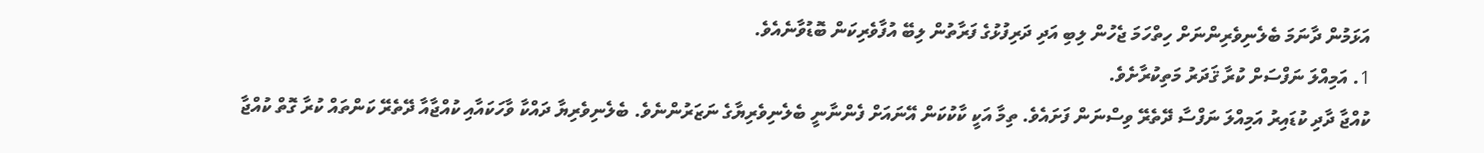އަޅަމުން ދާނަމަ ބެލެނިވެރިންނަށް ހިތްހަމަ ޖެހުން ލިބި އަދި ދަރިފުޅުގެ ފަރާތުން ލިބޭ އުފާވެރިކަން ބޮޑުވާނެއެވެ.
1. އަމިއްލަ ނަފްސަށް ކުރާ ޤަދަރު މަތިކުރާށެވެ.
ކުއްޖާ ދާދި ކުޑައިރު އަމިއްލަ ނަފްސާ ދޭތެރޭ ވިސްނަން ފަށައެވެ. ތިމާ އަކީ ކާކުކަން އޭނައަށް ފެންނާނީ ބެލެނިވެރިޔާގެ ނަޒަރުންނެވެ. ބެލެނިވެރިޔާ ދައްކާ ވާހަކައާއި ކުއްޖާއާ ދޭތެރޭ ކަންތައް ކުރާ ގޮތް ކުއްޖާ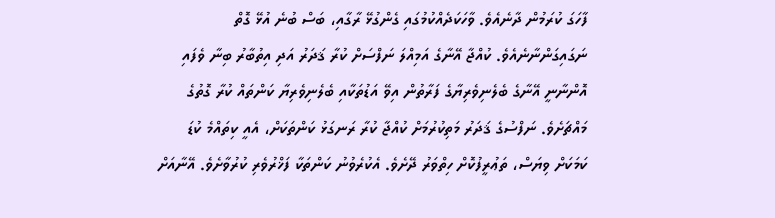ފާހަގަ ކުރަމުން ދާނެއެވެ. ވާހަކަދެއްކުމުގައި ގެންގުޅޭ ރާގާއި، ބަސް ބުނެ އުޅޭ ގޮތް ނަގައިގަންނާނެއެވެ. ކުއްޖާ އޭނާގެ އަމިއްލަ ނަފްސަށް ކުރާ ޤަދަރު އަދި އިތުބާރު ބިނާ ވެފައި އޮންނާނީ އޭނާގެ ބެލެނިވެރިޔާގެ ފަރާތުން އިވޭ އަޑުތަކާއި ބެލެނިވެރިޔާ ކަންތައް ކުރާ ގޮތުގެ މައްޗަށެވެ. ނަފްސުގެ ޤަދަރު މަތިކުރުމަށް ކުއްޖާ ކުރާ ރަނގަޅު ކަންތަކަށް، އެއީ ކިތައްމެ ކުޑަ ކަމަކަށް ވިޔަސް، ތަޢުރީފުކޮށް ހިތްވަރު ދޭށެވެ. އެކުރެވުނު ކަންތަކާ ފަޚްރުވެރި ކުރުވާށެވެ. އޭނާއަށް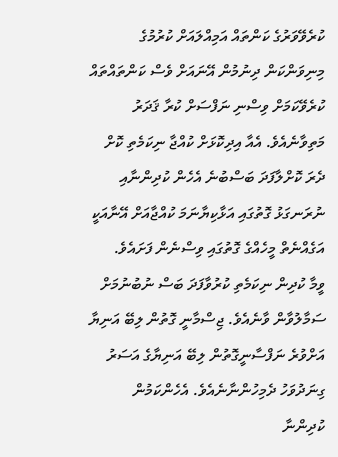ކުރެވޭވަރުގެ ކަންތައް އަމިއްލައަށް ކުރުމުގެ މިނިވަންކަން ދިނުމުން އޭނައަށް ވެސް ކަންތައްތައް ކުރެވޭކަމަށް ވިސްނި ނަފްސަށް ކުރާ ޤަދަރު މަތިވާނެއެވެ. އެއާ އިދިކޮޅަށް ކުއްޖާ ނިކަމެތި ކޮށް ދެރަ ކޮށްލާފަދަ ބަސްބުނެ އެހެން ކުދިންނާއި ނުރަނގަޅު ގޮތުގައި އަޅާކިޔާނަމަ ކުއްޖާއަށް އޭނާއަކީ އަގެއްނެތް މީހެއްގެ ގޮތުގައި ވިސްނެން ފަށައެވެ.
ވީމާ ކުދިން ނިކަމެތި ކުރުވާފަދަ ބަސް ނުބުނުމަށް ސަމާލުވާން ވާނެއެވެ. ޖިސްމާނީ ގޮތުން ލިބޭ އަނިޔާ އަށްވުރެ ނަފްސާނީގޮތުން ލިބޭ އަނިޔާގެ އަސަރު ގިނަދުވަހު ދެމިހުންނާނެއެވެ. އެހެންކަމުން ކުދިންނާ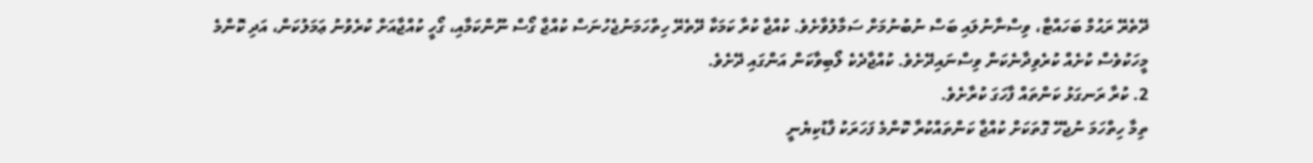ދޭތެރޭ ރަޙުމް ބަހައްޓާ، ވިސްނާނުލައި ބަސް ނުބުނުމަށް ސަމާލުވާށެވެ. ކުއްޖާ ކުރާ ކަމަކާ ދޭތެރޭ ހިތްހަމަނުޖެހުނަސް ކުއްޖާ ގޯސް ނޫންކަމާއި، ގޯހީ ކުއްޖާއަށް ކުރެވުނު ޢަމަލުކަން، އަދި ކޮންމެ މީހަކުވެސް ކުށެއް ކުރެވިދާނެކަން ވިސްނައިދޭށެވެ. ކުއްޖާދެކެ ލޯބިވާކަން އަންގައި ދޭށެވެ.
2. ކުރާ ރަނގަޅު ކަންތައް ފާހަގަ ކުރާށެވެ.
ތިމާ ހިތްހަމަ ނުޖެހޭ ގޮތަކަށް ކުއްޖާ ކަންތައްކުރާ ކޮންމެ ފަހަރަކު ފާޑުކިޔެނީ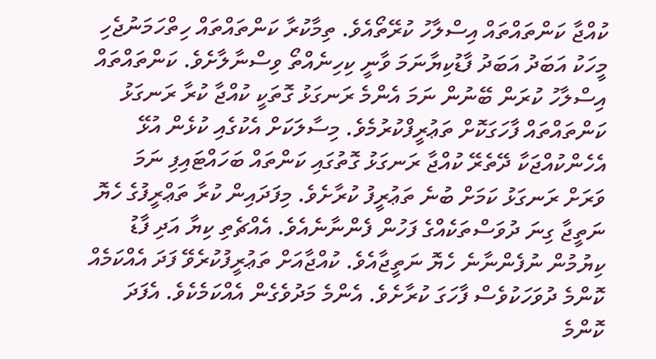ކުއްޖާ ކަންތައްތައް އިސްލާހު ކުރޭތޯއެވެ. ތިމާކުރާ ކަންތައްތައް ހިތްހަމަނުޖެހި މީހަކު އަބަދު އަބަދު ފާޑުކިޔާނަމަ ވާނީ ކިހިނެއްތޯ ވިސްނާލާށެވެ. ކަންތައްތައް އިސްލާހު ކުރަން ބޭނުން ނަމަ އެންމެ ރަނގަޅު ގޮތަކީ ކުއްޖާ ކުރާ ރަނގަޅު ކަންތައްތައް ފާހަގަކޮށް ތަޢުރީފްކުރުމެވެ. މިސާލަކަށް އެކުގެއި ކުޅެން އުޅޭ އެހެންކުއްޖަކާ ދޭތެރޭ ކުއްޖާ ރަނގަޅު ގޮތުގައި ކަންތައް ބަހައްޓައިފި ނަމަ ވަރަށް ރަނގަޅު ކަމަށް ބުނެ ތަޢުރީފު ކުރާށެވެ. މިފަދައިން ކުރާ ތަޢްރީފުގެ ހެޔޮ ނަތީޖާ ގިނަ ދުވަސްތަކެއްގެ ފަހުން ފެންނާނެއެވެ. އެއްޗެތި ކިޔާ އަދި ފާޑު ކިޔުމުން ނުފެންނާނެ ހެޔޮ ނަތީޖާއެވެ. ކުއްޖާއަށް ތަޢުރީފުކުރެވޭ ފަދަ އެއްކަމެއް ކޮންމެ ދުވަހަކުވެސް ފާހަގަ ކުރާށެވެ. އެންމެ މަދުވެގެން އެއްކަމެކެވެ. އެފަދަ ކޮންމެ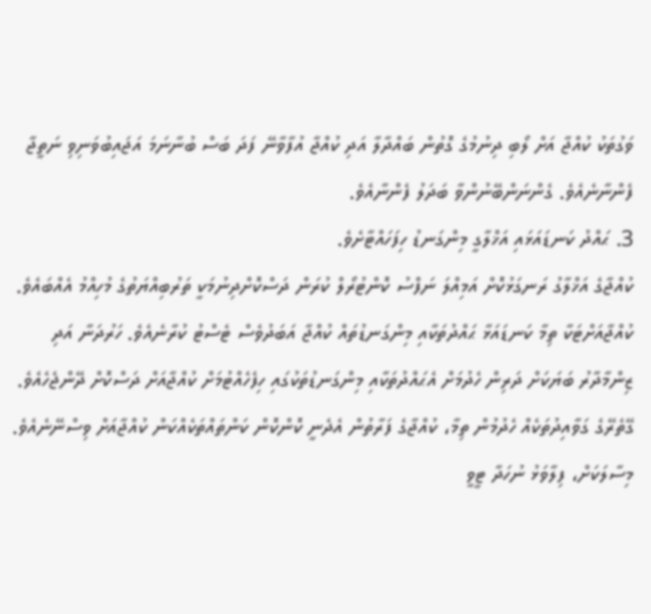ވަގުތަކު ކުއްޖާ އަށް ލޯބި ދިނުމުގެ ގޮތުން ބައްދާލާ އަދި ކުއްޖާ އުފާވާނޭ ފަދަ ބަސް ބުނާނަމަ އަޖައިބުވަނިވި ނަތީޖާ ފެންނާނެއެވެ. ގެންނަންބޭނުންވާ ބަދަލު ފެންނާއެވެ.
3. ޙައްދު ކަނޑައަޅައި އަޚްލާގީ މިންގަނޑު ހިފަހައްޓާށެވެ.
ކުއްޖާގެ އަޚްލާގު ރަނގަޅުކޮށް އަމިއްލަ ނަފްސު ކޮންޓުރޯލް ކުރަން ދަސްކޮށްދިނުމަކީ ތަރުބިއްޔަތުގެ މުހިއްމު އެއްބައެވެ. ކުއްޖާއަށްޓަކާ ތިމާ ކަނޑައަޅާ ޙައްދުތަކާއި މިންގަނޑުތައް ކުއްޖާ އަބަދުވެސް ޓެސްޓު ކުރާނެއެވެ. ހަރުދަނާ އަދި ޒިންމާދާރު ބަޔަކަށް ދަރިން ހެދުމަށް އެޙައްދުތަކާއި މިންގަނޑުތަކުގައި ހިފެހެއްޓުމަށް ކުއްޖާއަށް ދަސްކޮށް ދޭންޖެހެއެވެ. ގޭތެރޭގެ ގަވާއިދުތަކެއް ހެދުމުން ތިމާ، ކުއްޖާގެ ފަރާތުން އެދެނީ ކޮންކޮން ކަންތައްތަކެއްކަން ކުއްޖާއަށް ވިސްނޭނެއެވެ.
މިސާލަކަށް، ފިލާވަޅު ނުހަދާ ޓީވީ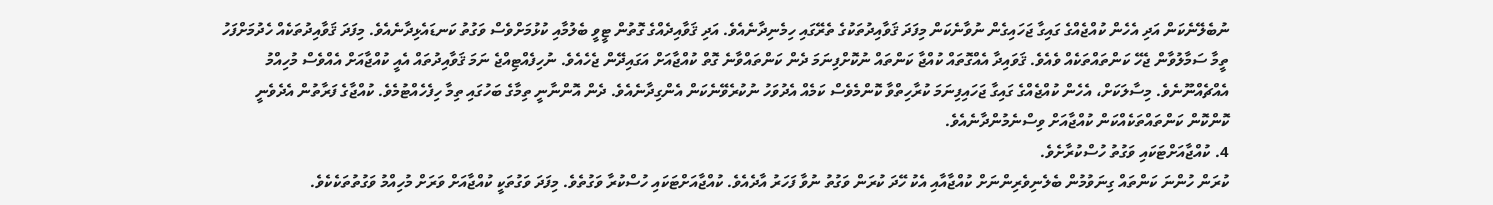ނުބެލޭނެކަން އަދި އެހެން ކުއްޖެއްގެ ގައިގާ ޖަހައިގެން ނުވާނެކަން މިފަދަ ޤަވާއިދުތަކުގެ ތެރޭގައި ހިމެނިދާނެއެވެ. އަދި ޤަވާއިދެއްގެ ގޮތުން ޓީވީ ބެލުމާއި ކުޅުމަށްވެސް ވަގުތު ކަނޑައެޅިދާނެއެވެ. މިފަދަ ޤަވާއިދުތަކެއް ހެދުމަށްފަހު ތީމާ ސަމާލުވާން ޖެހޭ ކަންތައްތަކެއް ވެއެވެ. ޤަވައިދާ އެއްގޮތައް ކުއްޖާ ކަންތައް ނުކޮށްފިނަމަ ދެން ކަންތައްވާނެ ގޮތް ކުއްޖާއަށް އަގައިދޭން ޖެހެއެވެ. ނުހިފެއްޓިއްޖެ ނަމަ ޤަވާއިދުތައް އެއީ ކުއްޖާއަށް އެއްވެސް މުހިއްމު އެއްޗެއްނޫނެވެ. މިސާލަކަށް، އެހެން ކުއްޖެއްގެ ގައިގާ ޖަހައިފިނަމަ ކުރާހިތްވާ ކޮންމެވެސް ކަމެއް އެދުވަހު ނުކުރެވޭނެކަން އެންގިދާނެއެވެ. ދެން އޮންނާނީ ތިމާގެ ބަހުގައި ތިމާ ހިފެހެއްޓުމެވެ. ކުއްޖާގެ ފަރާތުން އެދެވެނީ ކޮންކޮން ކަންތައްތަކެއްކަން ކުއްޖާއަށް ވިސްނެމުންދާނެއެވެ.
4. ކުއްޖާއަށްޓަކައި ވަގުތު ހުސްކުރާށެވެ.
ކުރަން ހުންނަ ކަންތައް ގިނަވުމުން ބެލެނިވެރިންނަށް ކުއްޖާއާއި އެކު ހޭދަ ކުރަން ވަގުތު ނުވާ ފަހަރު އާދެއެވެ. ކުއްޖާއަށްޓަކައި ހުސްކުރާ ވަގުތެވެ. މިފަދަ ވަގުތަކީ ކުއްޖާއަށް ވަރަށް މުހިއްމު ވަގުތުތަކެކެވެ.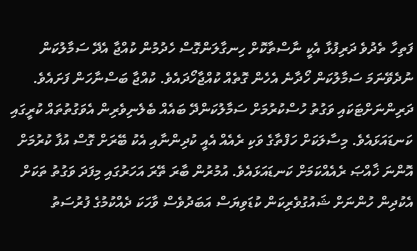ފަތިހާ ތެދުވެ ދަރިފުޅާ އެކީ ނާސްތާކޮށް ހިނގާލަންގޮސް ހެދުމުން ކުއްޖާ އެދޭ ސަމާލުކަން ނުދެވޭނަމަ ސަމާލުކަން ހޯދާނެ އެހެން ގޮތެއް ކުއްޖާހޯދައެވެ. ކުއްޖާ ބަސްނާހަން ފަށައެވެ.
ދަރިންނަށްޓަކައި ވަގުތު ހުސްކުރުމަށް ސަމާލުކަންދޭ ބައެއް ބެލެނިވެރިން އެވަގުތުތައް ކުރީގައި ކަނޑައަޅައެވެ. މިސާލަކަށް ހަފްތާގެ ވަކި ރެއެއް އެއީ ކުދިންނާއި އެކު ބޭރަށް ގޮސް އުފާ ކުރުމަށް އޮންނަ ޚާއްޞަ ރެއެއްކަމަށް ކަނޑައަޅައެވެ. އުމުރުން ބާރަ ތޭރަ އަހަރުގައި މިފަދަ ވަގުތު ތަކަށް އެކުދިން ހުންނަށް ޝައުގުވެރިކަން ކުޑަވިޔަސް އަބަދުވެސް ވާހަކަ ދެއްކުމުގެ ފުރުސަތު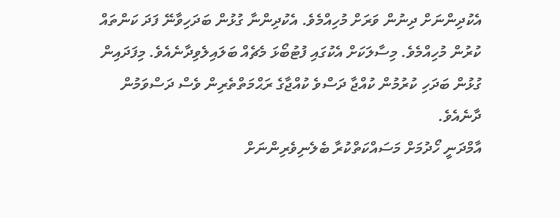އެކުދިންނަށް ދިނުން ވަރަށް މުހިއްމެވެ. އެކުދިންނާ ގުޅުން ބަދަހިވާނޭ ފަދަ ކަންތައް ކުރުން މުހިއްމެވެ. މިސާލަކަށް އެކުގައި ފުޓުބޯޅަ މެޗެއް ބަލައިލެވިދާނެއެވެ. މިފަދައިން ގުޅުން ބަދަހި ކުރުމުން ކުއްޖާ ދަސްވެ ކުއްޖާގެ ރަޙްމަތްތެރިން ވެސް ދަސްވަމުން ދާނެއެވެ.
އާމްދަނީ ހޯދުމަށް މަސައްކަތްކުރާ ބެލެނިވެރިންނަށް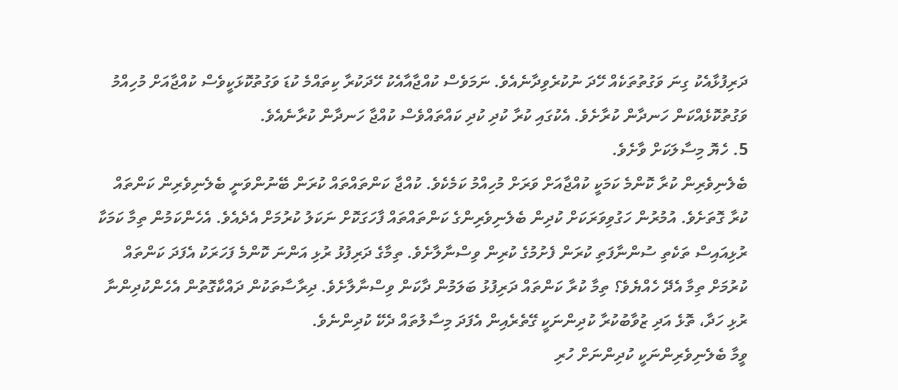ދަރިފުޅާއެކު ގިނަ ވަގުތުތަކެއް ހޭދަ ނުކުރެވިދާނެއެވެ. ނަމަވެސް ކުއްޖާއާއެކު ހޭދަކުރާ ކިތައްމެ ކުޑަ ވަގުތުކޮޅަކީވެސް ކުއްޖާއަށް މުހިއްމު ވަގުތުކޮޅެއްކަން ހަނދާން ކުރާށެވެ. އެކުގައި ކުރާ ކުދި ކުދި ކައްތައްވެސް ކުއްޖާ ހަނދާން ކުރާނެއެވެ.
5. ހެޔޮ މިސާލަކަށް ވާށެވެ.
ބެލެނިވެރިން ކުރާ ކޮންމެ ކަމަކީ ކުއްޖާއަށް ވަރަށް މުހިއްމު ކަމެކެވެ. ކުއްޖާ ކަންތައްތައް ކުރަން ބޭނުންވަނީ ބެލެނިވެރިން ކަންތައް ކުރާ ގޮތަށެވެ. އުމުރުން ހަގުވިވަރަކަށް ކުދިން ބެލެނިވެރިންގެ ކަންތައްތައް ފާހަގަކޮށް ނަކަލު ކުރުމަށް އެދެއެވެ. އެހެންކަމުން ތިމާ ކަމަކާ ރުޅިއައިސް ތަކެތި ސުންނާފަތި ކުރަން ފެށުމުގެ ކުރިން ވިސްނާލާށެވެ. ތިމާގެ ދަރިފުޅު ރުޅި އަންނަ ކޮންމެ ފަހަރަކު އެފަދަ ކަންތައް ކުރުމަށް ތިމާ އެދޭ ހެއްޔެވެ؟ ތިމާ ކުރާ ކަންތައް ދަރިފުޅު ބަލަމުން ދާކަން ވިސްނާލާށެވެ. ދިރާސާތަކުން ދައްކާގޮތުން އެހެންކުދިންނާ ރުޅި ހަދާ، ތޮޅެ އަދި ޒުވާބުކުރާ ކުދިންނަކީ ގޭތެރެއިން އެފަދަ މިސާލުތައް ދެކޭ ކުދިންނެވެ.
ވީމާ ބެލެނިވެރިންނަކީ ކުދިންނަށް ހުރި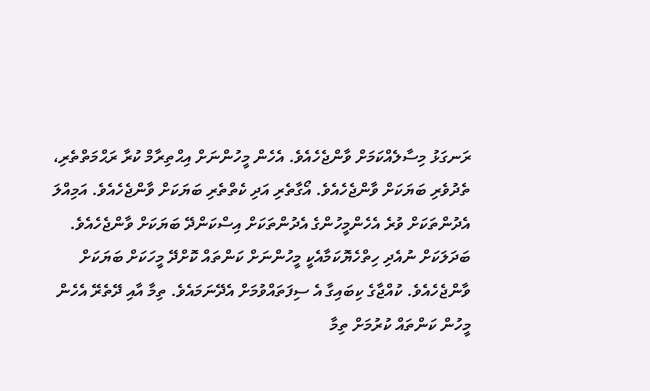ރަނގަޅު މިސާލެއްކަމަށް ވާންޖެހެއެވެ. އެހެން މީހުންނަށް އިޙްތިރާމް ކުރާ ރަޙްމަތްތެރި، ތެދުވެރި ބަޔަކަށް ވާންޖެހެއެވެ. އޯގާތެރި އަދި ކެތްތެރި ބަޔަކަށް ވާންޖެހެއެވެ. އަމިއްލަ އެދުންތަކަށް ވުރެ އެހެންމީހުންގެ އެދުންތަކަށް އިސްކަންދޭ ބަޔަކަށް ވާންޖެހެއެވެ. ބަދަލަކަށް ނުއެދި ހިތްހެޔޮކަމާއެކީ މީހުންނަށް ކަންތައް ކޮށްދޭ މީހަކަށް ބަޔަކަށް ވާންޖެހެއެވެ. ކުއްޖާގެ ކިބައިގާ އެ ސިފަތައްވުމަށް އެދޭނަމައެވެ. ތިމާ އާއި ދޭތެރޭ އެހެން މީހުން ކަންތައް ކުރުމަށް ތިމާ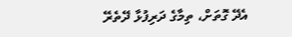އެދޭ ގޮތަށް، ތިމާގެ ދަރިފުޅާ ދޭތެރޭ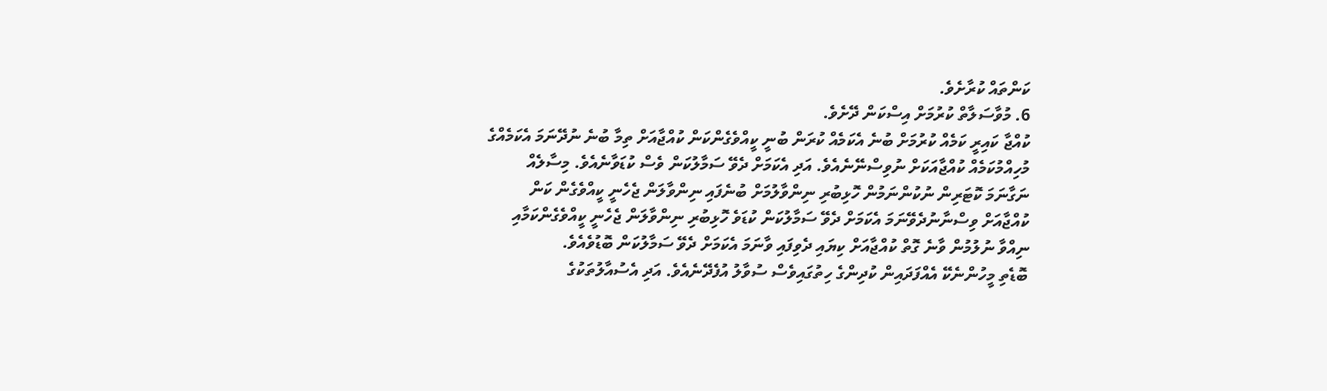ކަންތައް ކުރާށެވެ.
6. މުވާސަލާތް ކުރުމަށް އިސްކަން ދޭށެވެ.
ކުއްޖާ ކައިރީ ކަމެއް ކުރުމަށް ބުނެ އެކަމެއް ކުރަން ބުނީ ކީއްވެގެންކަން ކުއްޖާއަށް ތިމާ ބުނެ ނުދޭނަމަ އެކަމެއްގެ މުހިއްމުކަމެއް ކުއްޖާއަކަށް ނުވިސްނޭނެއެވެ. އަދި އެކަމަށް ދެވޭ ސަމާލުކަން ވެސް ކުޑަވާނެއެވެ. މިސާލެއް ނަގާނަމަ ކޮޓަރިން ނުކުންނަމުން ހޮޅިބުރި ނިންވާލުމަށް ބުނެފައި ނިންވާލަން ޖެހެނީ ކީއްވެގެން ކަން ކުއްޖާއަށް ވިސްނާނުދެވޭނަމަ އެކަމަށް ދެވޭ ސަމާލުކަން ކުޑަވެ ހޮޅިބުރި ނިންވާލަން ޖެހެނީ ކީއްވެގެންކަމާއި ނިއްވާ ނުލުމުން ވާނެ ގޮތް ކުއްޖާއަށް ކިޔައި ދެވިފައި ވާނަމަ އެކަމަށް ދެވޭ ސަމާލުކަން ބޮޑުވެއެވެ.
ބޮޑެތި މީހުންނެކޭ އެއްފަދައިން ކުދިންގެ ހިތުގައިވެސް ސުވާލު އުފެދޭނެއެވެ. އަދި އެސުއާލުތަކުގެ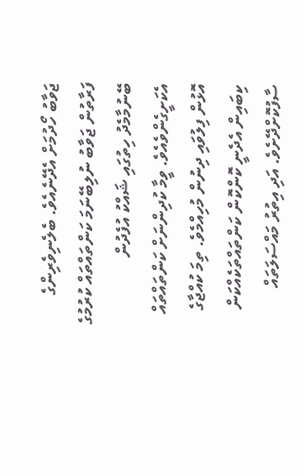ޖަވާބު ހޯދުމަށް އެދޭނެއެވެ. ބެލެނިވެރިންގެ ފަރާތުން ޖަވާބު ނުލިބޭނަމަ ކަންތައްތައް ކުރުމުގެ ބޭނުމާމެދު ހިތުގައި ޝައްކު އުފެދުން އެކަށީގެންވެއެވެ. ވީމާ ކުދިންނަށް ކަންތައްތައް އޮޅުން ފިލުވައި ދިނުން މުހިއްމެވެ. ތިމަ ކުއްޖާގެ ކިބައިން އެދެނީ ކޮންކޮން ކަންތައްތަކެއްކަން ސާފުކޮށްދޭށެވެ. އަދި އިތުރު މައްސަލަތައް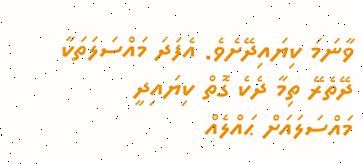ވާނަމަ ކިޔައިދޭށެވެ. އެފަދަ މައްސަލަތަކާ ދޭތެރޭ ތިމާ ދެކެ ގޮތް ކިޔައިދީ މައްސަލައަށް ޙައްލެއް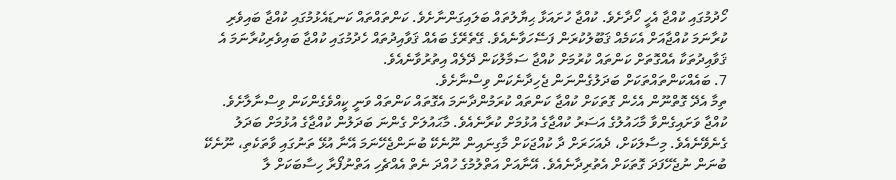ހޯދުމުގައި ކުއްޖާ އެހީ ހޯދާށެވެ. ކުއްޖާ ހުށައަޅާ ޙިޔާލުތައް ބަލައިގަންނާށެވެ. ކަންތައްތައް ކަނޑައެޅުމުގައި ކުއްޖާ ބައިވެރި ކުރާނަމަ ކުއްޖާއަށް އެކަމެއް ޤަބޫލުކުރަން ފަސޭހަވާނެއެވެ. ގޭތެރޭގެ ބައެއް ޤަވާއިދުތައް ހެދުމުގައި ކުއްޖާ ބައިވެރިކުރާނަމަ އެ ޤަވާއިދުތަކާ އެއްގޮތަށް ކަންތައް ކުރުމަށް ކުއްޖާ ސަމާލުކަން ދޭލެއް އިތުރުވާނެއެވެ.
7. ބައެއްކަންތައްތަކަށް ބަދަލުގެންނަން ޖެހިދާނެކަން ވިސްނާށެވެ.
ތިމާ އެދޭ ގޮތްނޫން އެހެން ގޮތަކަށް ކުއްޖާ ކަންތައް ކުރަމުންދާނަމަ އެގޮތައް ކަންތައް ވަނީ ކީއްވެގެންކަން ވިސްނާލާށެވެ. ކުއްޖާ ވަށައިގެންވާ މާޙައުލުގެ އަސަރު ކުއްޖާގެ އުޅުމަށް ކުރާނެއެވެ. މާޙައުލަށް ގެންނަ ބަދަލުން ކުއްޖާގެ އުޅުމަށް ބަދަލު ގެނެވޭނެއެވެ. މިސާލަކަށް، ދެއަހަރަށް ދާ ކުއްޖަކަށް މާގިނައިން ނޫނެކޭ ބުނަންޖެހޭނަމަ އޭނާ އުޅޭ ތަނުގައި ވާތަކެތި، ނޫނެކޭ ބުނަން ނުޖެހޭފަދަ ގޮތަކަށް އެތުރިދާނެއެވެ. އޭނާއަށް އަތްލުމުގެ ހުއްދަ ނެތް އެއްޗެހި އަތްނުފޯރާ ހިސާބަކަށް ލާ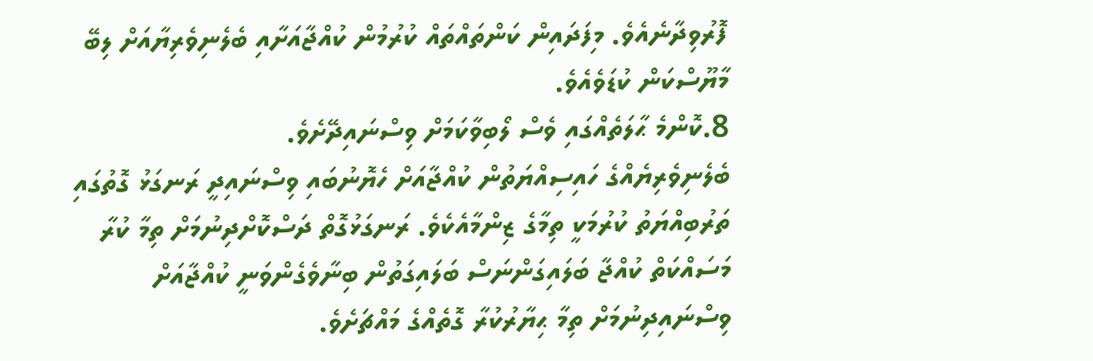ފޮރުވިދާނެއެވެ. މިފަދައިން ކަންތައްތައް ކުރުމުން ކުއްޖާއަށާއި ބެލެނިވެރިޔާއަށް ލިބޭ މާޔޫސްކަން ކުޑަވެއެވެ.
8.ކޮންމެ ޙާލަތެއްގައި ވެސް ލޯބިވާކަމަށް ވިސްނައިދޭށެވެ.
ބެލެނިވެރިޔެއްގެ ހައިސިއްޔަތުން ކުއްޖާއަށް ހެޔޮނުބައި ވިސްނައިދީ ރަނގަޅު ގޮތުގައި ތަރުބިއްޔަތު ކުރުމަކީ ތިމާގެ ޒިންމާއެކެވެ. ރަނގަޅުގޮތް ދަސްކޮށްދިނުމަށް ތިމާ ކުރާ މަސައްކަތް ކުއްޖާ ބަލައިގަންނަސް ބަލައިގަތުން ބިނާވެގެންވަނީ ކުއްޖާއަށް ވިސްނައިދިނުމަށް ތިމާ ޙިޔާރުކުރާ ގޮތެއްގެ މައްޗަށެވެ.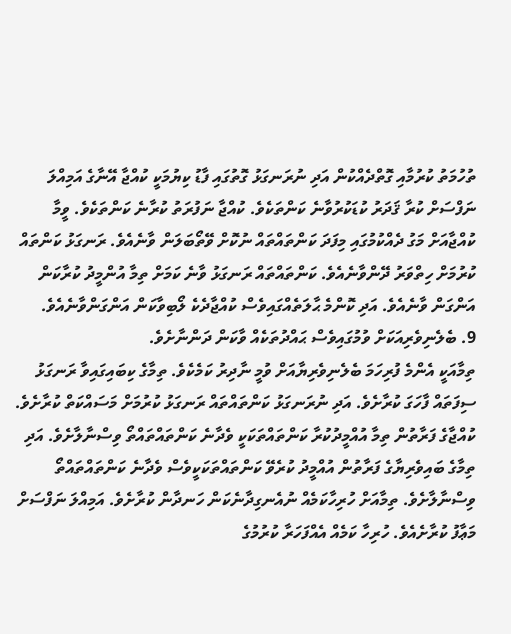ތުހުމަތު ކުރުމާއި ގޮތްދެއްކުން އަދި ނުރަނގަޅު ގޮތުގައި ފާޑު ކިޔުމަކީ ކުއްޖާ އޭނާގެ އަމިއްލަ ނަފްސަށް ކުރާ ޤަދަރު ކުޑަކުރުވާނެ ކަންތަކެވެ. ކުއްޖާ ނަފުރަތު ކުރާނެ ކަންތަކެވެ. ވީމާ ކުއްޖާއަށް މަގު ދެއްކުމުގައި މިފަދަ ކަންތައްތައް ނުކޮށް ވޭތޯބަލަން ވާނެއެވެ. ރަނގަޅު ކަންތައް ކުރުމަށް ހިތްވަރު ދޭންވާނެއެވެ. ކަންތައްތައް ރަނގަޅު ވާނެ ކަމަށް ތިމާ އުންމީދު ކުރާކަން އަންގަން ވާނެއެވެ. އަދި ކޮންމެ ޙާލަތެއްގައިވެސް ކުއްޖާދެކެ ލޯބިވާކަން އަންގަންވާނެއެވެ.
9. ބެލެނިވެރިއަކަށް ވުމުގައިވެސް ޙައްދުތަކެއް ވާކަން ދަންނާށެވެ.
ތިމާއަކީ އެންމެ ފުރިހަމަ ބެލެނިވެރިޔާއަށް ވުމީ ނާދިރު ކަމެކެވެ. ތިމާގެ ކިބައިގައިވާ ރަނގަޅު ސިފަތައް ފާހަގަ ކުރާށެވެ. އަދި ނުރަނގަޅު ކަންތައްތައް ރަނގަޅު ކުރުމަށް މަސައްކަތް ކުރާށެވެ. ކުއްޖާގެ ފަރާތުން ތިމާ އުއްމީދުކުރާ ކަންތައްތަކަކީ ވެދާނެ ކަންތައްތައްތޯ ވިސްނާލާށެވެ. އަދި ތިމާގެ ބައިވެރިޔާގެ ފަރާތުން އުއްމީދު ކުރެވޭ ކަންތައްތަކަކީވެސް ވެދާނެ ކަންތައްތައްތޯ ވިސްނާލާށެވެ. ތިމާއަށް ހުރިހާކަމެއް ނުއެނގިދާނެކަން ހަނދާން ކުރާށެވެ. އަމިއްލަ ނަފްސަށް މަޢާފު ކުރާށެއެވެ. ހުރިހާ ކަމެއް އެއްފަހަރާ ކުރުމުގެ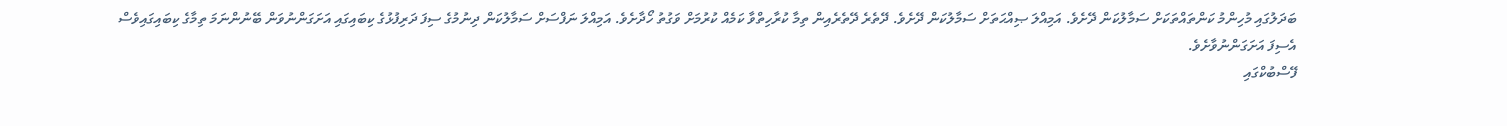ބަދަލުގައި މުހިންމު ކަންތައްތަކަށް ސަމާލުކަން ދޭށެވެ. އަމިއްލަ ޞިއްޙަތަށް ސަމާލުކަން ދޭށެވެ. ދޭތެރެ ދޭތެރެއިން ތިމާ ކުރާހިތްވާ ކަމެއް ކުރުމަށް ވަގުތު ހޯދާށެވެ. އަމިއްލަ ނަފްސަށް ސަމާލުކަން ދިނުމުގެ ސިފަ ދަރިފުޅުގެ ކިބައިގައި އަށަގަންނުވަން ބޭނުންނަމަ ތިމާގެ ކިބައިގައިވެސް އެސިފަ އަށަގަންނުވާށެވެ.
ފޭސްބުކްގައި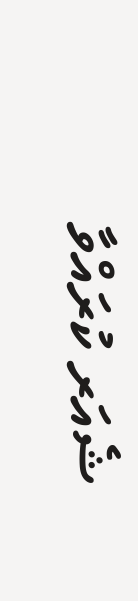ޝެއަރ ކުރައްވާ